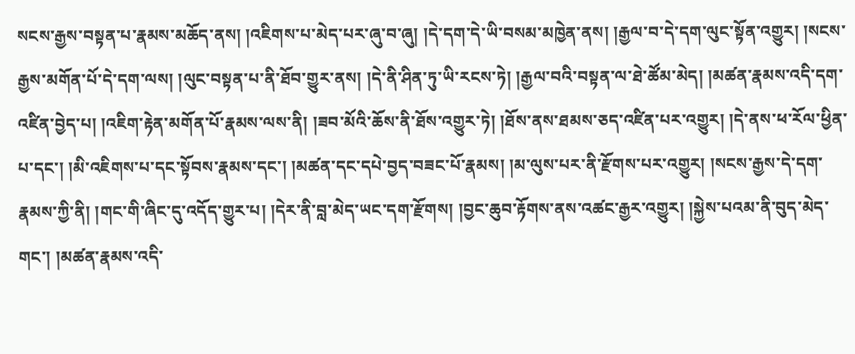སངས་རྒྱས་བསྟན་པ་རྣམས་མཆོད་ནས། །འཇིགས་པ་མེད་པར་ཞུ་བ་ཞུ། །དེ་དག་དེ་ཡི་བསམ་མཁྱེན་ནས། །རྒྱལ་བ་དེ་དག་ལུང་སྟོན་འགྱུར། །སངས་རྒྱས་མགོན་པོ་དེ་དག་ལས། །ལུང་བསྟན་པ་ནི་ཐོབ་གྱུར་ནས། །དེ་ནི་ཤིན་ཏུ་ཡི་རངས་ཏེ། །རྒྱལ་བའི་བསྟན་ལ་ཐེ་ཚོམ་མེད། །མཚན་རྣམས་འདི་དག་འཛིན་བྱེད་པ། །འཇིག་རྟེན་མགོན་པོ་རྣམས་ལས་ནི། །ཟབ་མོའི་ཆོས་ནི་ཐོས་འགྱུར་ཏེ། །ཐོས་ནས་ཐམས་ཅད་འཛིན་པར་འགྱུར། །དེ་ནས་ཕ་རོལ་ཕྱིན་པ་དང་། །མི་འཇིགས་པ་དང་སྟོབས་རྣམས་དང་། །མཚན་དང་དཔེ་བྱད་བཟང་པོ་རྣམས། །མ་ལུས་པར་ནི་རྫོགས་པར་འགྱུར། །སངས་རྒྱས་དེ་དག་རྣམས་ཀྱི་ནི། །གང་གི་ཞིང་དུ་འདོད་གྱུར་པ། །དེར་ནི་བླ་མེད་ཡང་དག་རྫོགས། །བྱང་ཆུབ་རྟོགས་ནས་འཚང་རྒྱར་འགྱུར། །སྐྱེས་པའམ་ནི་བུད་མེད་གང་། །མཚན་རྣམས་འདི་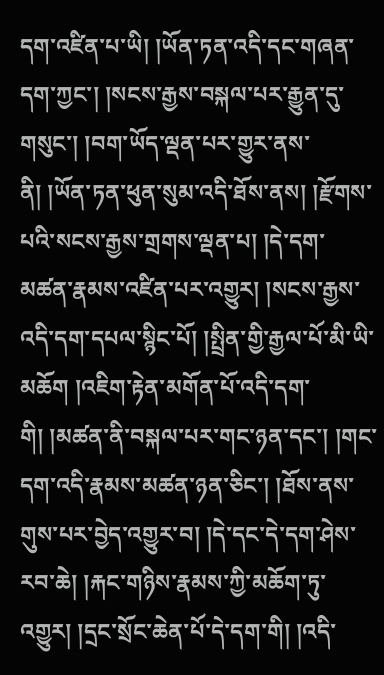དག་འཛིན་པ་ཡི། །ཡོན་ཏན་འདི་དང་གཞན་དག་ཀྱང་། །སངས་རྒྱས་བསྐལ་པར་རྒྱུན་དུ་གསུང་། །བག་ཡོད་ལྡན་པར་གྱུར་ནས་ནི། །ཡོན་ཏན་ཕུན་སུམ་འདི་ཐོས་ནས། །རྫོགས་པའི་སངས་རྒྱས་གྲགས་ལྡན་པ། །དེ་དག་མཚན་རྣམས་འཛིན་པར་འགྱུར། །སངས་རྒྱས་འདི་དག་དཔལ་སྙིང་པོ། །སྤྲིན་གྱི་རྒྱལ་པོ་མི་ཡི་མཆོག །འཇིག་རྟེན་མགོན་པོ་འདི་དག་གི། །མཚན་ནི་བསྐལ་པར་གང་ཉན་དང་། །གང་དག་འདི་རྣམས་མཚན་ཉན་ཅིང་། །ཐོས་ནས་གུས་པར་བྱེད་འགྱུར་བ། །དེ་དང་དེ་དག་ཤེས་རབ་ཆེ། །རྐང་གཉིས་རྣམས་ཀྱི་མཆོག་ཏུ་འགྱུར། །དྲང་སྲོང་ཆེན་པོ་དེ་དག་གི། །འདི་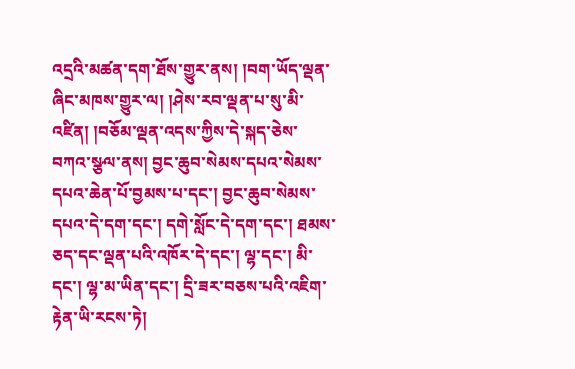འདྲའི་མཚན་དག་ཐོས་གྱུར་ནས། །བག་ཡོད་ལྡན་ཞིང་མཁས་གྱུར་ལ། །ཤེས་རབ་ལྡན་པ་སུ་མི་འཛིན། །བཅོམ་ལྡན་འདས་ཀྱིས་དེ་སྐད་ཅེས་བཀའ་སྩལ་ནས། བྱང་ཆུབ་སེམས་དཔའ་སེམས་དཔའ་ཆེན་པོ་བྱམས་པ་དང་། བྱང་ཆུབ་སེམས་དཔའ་དེ་དག་དང་། དགེ་སློང་དེ་དག་དང་། ཐམས་ཅད་དང་ལྡན་པའི་འཁོར་དེ་དང་། ལྷ་དང་། མི་དང་། ལྷ་མ་ཡིན་དང་། དྲི་ཟར་བཅས་པའི་འཇིག་རྟེན་ཡི་རངས་ཏེ།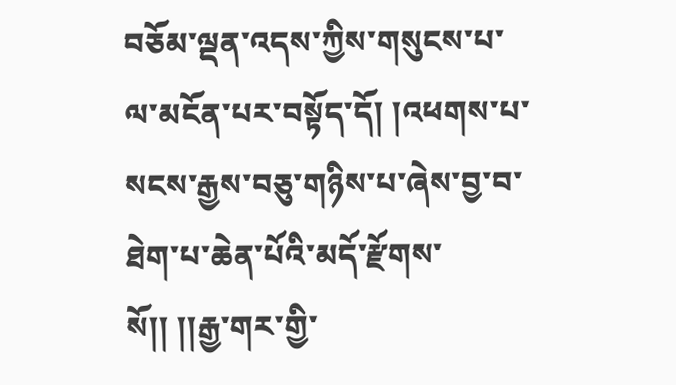བཅོམ་ལྡན་འདས་ཀྱིས་གསུངས་པ་ལ་མངོན་པར་བསྟོད་དོ། །འཕགས་པ་སངས་རྒྱས་བཅུ་གཉིས་པ་ཞེས་བྱ་བ་ཐེག་པ་ཆེན་པོའི་མདོ་རྫོགས་སོ།། །།རྒྱ་གར་གྱི་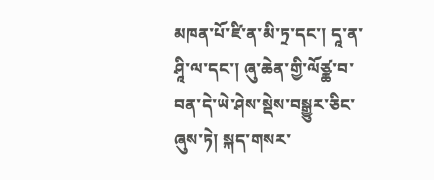མཁན་པོ་ཛི་ན་མི་ཏྲ་དང་། དཱ་ན་ཤཱི་ལ་དང་། ཞུ་ཆེན་གྱི་ལོཙྪ་བ་བན་དེ་ཡེ་ཤེས་སྡེས་བསྒྱུར་ཅིང་ཞུས་ཏེ། སྐད་གསར་